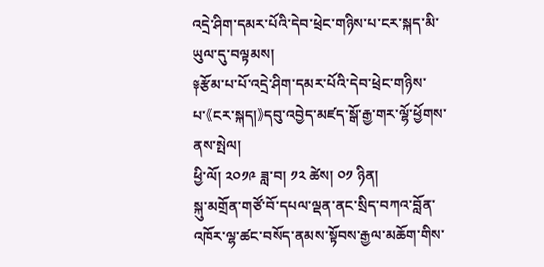འདྲེ་ཤིག་དམར་པོའི་དེབ་ཕྲེང་གཉིས་པ་ངར་སྐད་མི་ཡུལ་དུ་བལྟམས།
༈རྩོམ་པ་པོ་འདྲེ་ཤིག་དམར་པོའི་དེབ་ཕྲེང་གཉིས་པ་《ངར་སྐད།》དབུ་འབྱེད་མཛད་སྒོ་རྒྱ་གར་ལྷོ་ཕྱོགས་ནས་སྤེལ།
ཕྱི་ལོ། ༢༠༡༩ ཟླ་བ། ༡༢ ཚེས། ༠༡ ཉིན།
སྐུ་མགྲོན་གཙོ་བོ་དཔལ་ལྡན་ནང་སྲིད་བཀའ་བློན་འཁོར་ལྷ་ཚང་བསོད་ནམས་སྟོབས་རྒྱལ་མཆོག་གིས་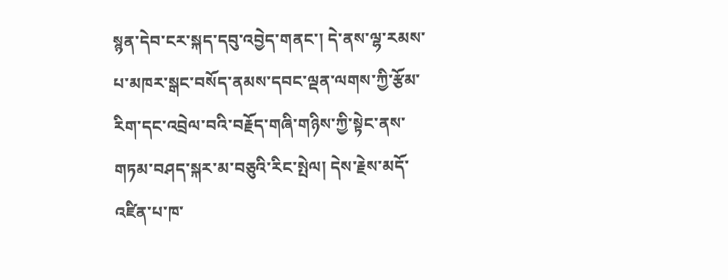སྙན་དེབ་ངར་སྐད་དབུ་འབྱེད་གནང་། དེ་ནས་ལྷ་རམས་པ་མཁར་སྒང་བསོད་ནམས་དབང་ལྡན་ལགས་ཀྱི་རྩོམ་རིག་དང་འབྲེལ་བའི་བརྗོད་གཞི་གཉིས་ཀྱི་སྟེང་ནས་གཏམ་བཤད་སྐར་མ་བཅུའི་རིང་སྤེལ། དེས་རྗེས་མདོ་འཛིན་པ་ཁ་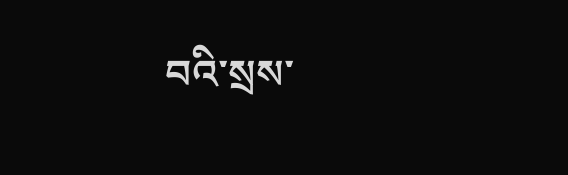བའི་སྲས་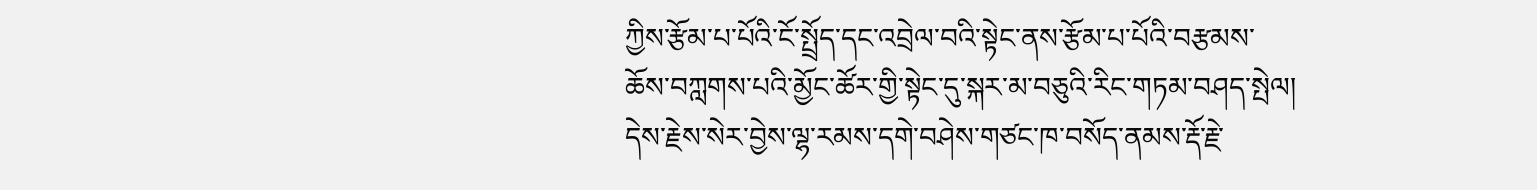ཀྱིས་རྩོམ་པ་པོའི་ངོ་སྤྲོད་དང་འབྲེལ་བའི་སྟེང་ནས་རྩོམ་པ་པོའི་བརྩམས་ཆོས་བཀླགས་པའི་མྱོང་ཚོར་གྱི་སྟེང་དུ་སྐར་མ་བཅུའི་རིང་གཏམ་བཤད་སྤེལ། དེས་རྗེས་སེར་བྱེས་ལྷ་རམས་དགེ་བཤེས་གཙང་ཁ་བསོད་ནམས་རྡོ་རྗེ་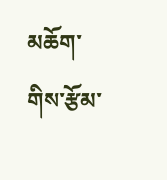མཆོག་གིས་རྩོམ་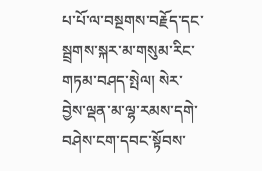པ་པོ་ལ་བསྔགས་བརྗོད་དང་སྦྲགས་སྐར་མ་གསུམ་རིང་གཏམ་བཤད་སྤེལ། སེར་བྱེས་ལྡན་མ་ལྷ་རམས་དགེ་བཤེས་ངག་དབང་སྟོབས་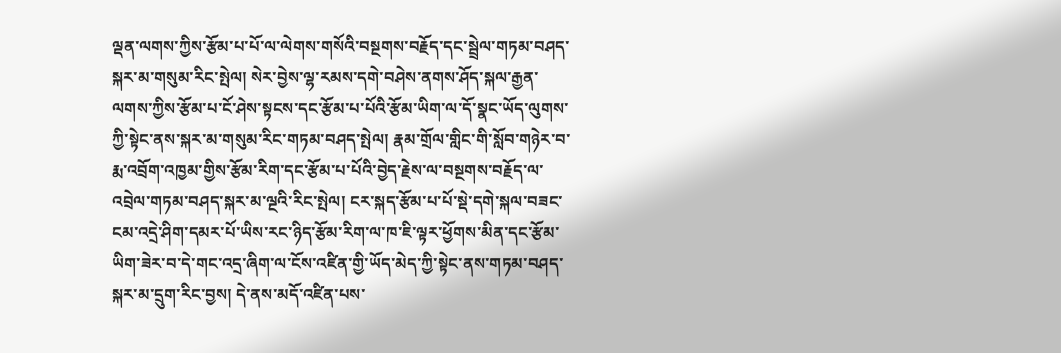ལྡན་ལགས་ཀྱིས་རྩོམ་པ་པོ་ལ་ལེགས་གསོའི་བསྔགས་བརྗོད་དང་སྦྲེལ་གཏམ་བཤད་སྐར་མ་གསུམ་རིང་སྤེལ། སེར་བྱེས་ལྷ་རམས་དགེ་བཤེས་ནགས་ཤོད་སྐལ་རྒྱན་ལགས་ཀྱིས་རྩོམ་པ་ངོ་ཤེས་སྟངས་དང་རྩོམ་པ་པོའི་རྩོམ་ཡིག་ལ་དོ་སྣང་ཡོད་ལུགས་ཀྱི་སྟེང་ནས་སྐར་མ་གསུམ་རིང་གཏམ་བཤད་སྤེལ། རྣམ་གྲོལ་གླིང་གི་སློབ་གཉེར་བ་རྨ་འབྲོག་འཁྱམ་གྱིས་རྩོམ་རིག་དང་རྩོམ་པ་པོའི་བྱེད་རྗེས་ལ་བསྔགས་བརྗོད་ལ་འབྲེལ་གཏམ་བཤད་སྐར་མ་ལྔའི་རིང་སྤེལ། ངར་སྐད་རྩོམ་པ་པོ་སྡེ་དགེ་སྐལ་བཟང་ངམ་འདྲེ་ཤིག་དམར་པོ་ཡིས་རང་ཉིད་རྩོམ་རིག་ལ་ཁ་ཇི་ལྟར་ཕྱོགས་མིན་དང་རྩོམ་ཡིག་ཟེར་བ་དེ་གང་འདྲ་ཞིག་ལ་ངོས་འཛིན་གྱི་ཡོད་མེད་ཀྱི་སྟེང་ནས་གཏམ་བཤད་སྐར་མ་དྲུག་རིང་བྱས། དེ་ནས་མདོ་འཛིན་པས་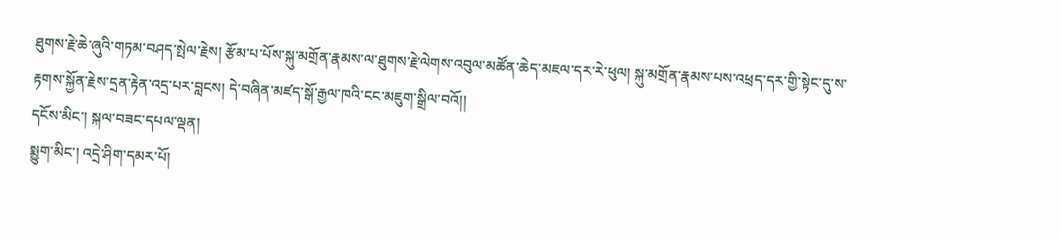ཐུགས་རྗེ་ཆེ་ཞུའི་གཏམ་བཤད་སྤེལ་རྗེས། རྩོམ་པ་པོས་སྐུ་མགྲོན་རྣམས་ལ་ཐུགས་རྗེ་ལེགས་འབུལ་མཚོན་ཆེད་མཇལ་དར་རེ་ཕུལ། སྐུ་མགྲོན་རྣམས་པས་འཕྲད་དར་གྱི་སྟེང་དུ་ས་རྟགས་སྐྱོན་རྗེས་དྲན་རྟེན་འདྲ་པར་བླངས། དེ་བཞིན་མཛད་སྒོ་རྒྱལ་ཁའི་ངང་མཇུག་སྒྲིལ་བའོ།།
དངོས་མིང་། སྐལ་བཟང་དཔལ་ལྡན།
སྨྱུག་མིང་། འདྲེ་ཤིག་དམར་པོ།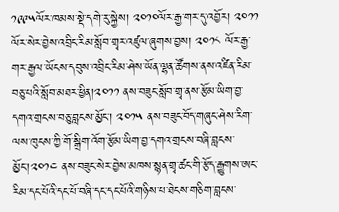༡༩༩༥ལོར་ཁམས་སྡེ་དགེ་རུ་སྐྱེས། ༢༠༡༠ལོར་རྒྱ་གར་དུ་འབྱོར། ༢༠༡༡ ལོར་སེར་བྱེས་འབྲིང་རིམ་སློབ་གྲྭར་འཛུལ་ཞུགས་བྱས། ༢༠༡༨ ལོར་རྒྱ་གར་རྒྱལ་ཡོངས་དབུས་འབྲིང་རིམ་ཤེས་ཡོན་ལྷན་ཚོགས་ནས་འཛིན་རིམ་བཅུ་པའི་སློབ་མཐར་ཕྱིན།༢༠༡༡ ནས་བཟུང་སློབ་གྲྭ་ནས་རྩོམ་ཡིག་བྱ་དགའ་གྲངས་བཅུ་བླངས་མྱོང་། ༢༠༡༥ ནས་བཟུང་བོད་གཞུང་ཤེས་རིག་ལས་ཁུངས་ཀྱི་གོ་སྒྲིག་འོག་རྩོམ་ཡིག་བྱ་དགའ་གྲངས་བཞི་བླངས་མྱོང་།༢༠༡༤ ནས་བཟུང་སེར་བྱེས་མཁས་སྙན་གྲྭ་ཚང་གི་རྩོད་རྒྱུགས་ཨང་རིམ་དང་པོའི་དང་པོ་བཞི་དང་དང་པོའི་གཉིས་པ་ཐེངས་གཅིག་བླངས་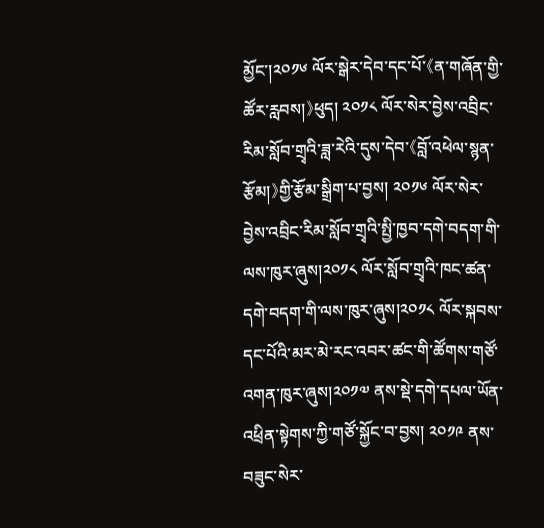མྱོང་།༢༠༡༦ ལོར་སྒེར་དེབ་དང་པོ་《ན་གཞོན་གྱི་ཚོར་རླབས།》ཕུད། ༢༠༡༨ ལོར་སེར་བྱེས་འབྲིང་རིམ་སློབ་གྲྭའི་ཟླ་རེའི་དུས་དེབ་《བློ་འཕེལ་སྙན་རྩོམ།》གྱི་རྩོམ་སྒྲིག་པ་བྱས། ༢༠༡༦ ལོར་སེར་བྱེས་འབྲིང་རིམ་སློབ་གྲྭའི་སྤྱི་ཁྱབ་དགེ་བདག་གི་ལས་ཁུར་ཞུས།༢༠༡༨ ལོར་སློབ་གྲྭའི་ཁང་ཚན་དགེ་བདག་གི་ལས་ཁུར་ཞུས།༢༠༡༨ ལོར་སྐབས་དང་པོའི་མར་མེ་རང་འབར་ཚང་གི་ཚོགས་གཙོ་འགན་ཁུར་ཞུས།༢༠༡༧ ནས་སྡེ་དགེ་དཔལ་ཡོན་འཕྲིན་སྟེགས་ཀྱི་གཙོ་སྐྱོང་བ་བྱས། ༢༠༡༩ ནས་བཟུང་སེར་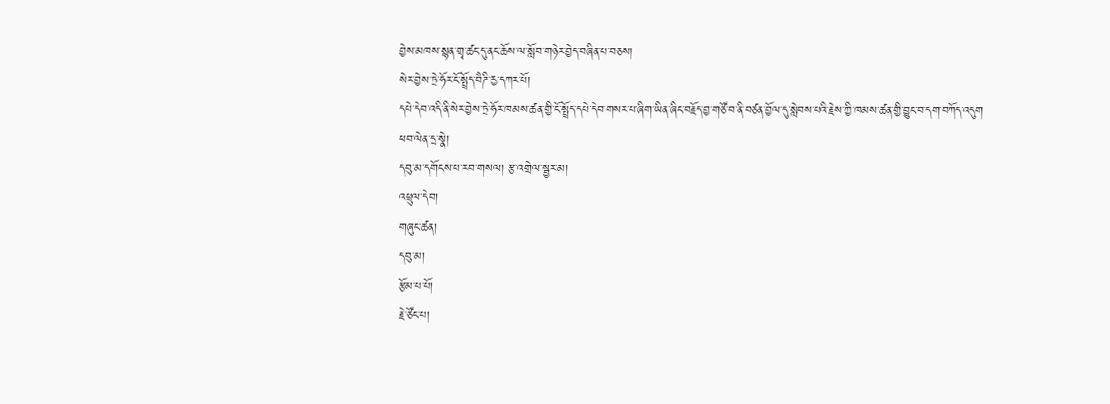བྱེས་མཁས་སྙན་གྲྭ་ཚང་དུ་ནང་ཆོས་ལ་སློབ་གཉེར་བྱེད་བཞིན་པ་བཅས།
སེར་བྱེས་ཏྲེ་ཧོར་ངོ་སྤྲོད་བཻཌི་རྱ་དཀར་པོ།
དཔེ་དེབ་འདི་ནི་སེར་བྱེས་ཏྲེ་ཧོར་ཁམས་ཚན་གྱི་ངོ་སྤྲོད་དཔེ་དེབ་གསར་པ་ཞིག་ཡིན་ཞིང་བརྗོད་བྱ་གཙོ་བ་ནི་བཙན་བྱོལ་དུ་སླེབས་པའི་རྗེས་ཀྱི་ཁམས་ཚན་གྱི་བྱུང་བ་དག་བཀོད་འདུག
ཕབ་ལེན་དྲ་སྣེ།
དབུ་མ་དགོངས་པ་རབ་གསལ། རྩ་འགྲེལ་སྦྱར་མ།
འཕྲུལ་དེབ།
གཞུང་ཚན།
དབུ་མ།
རྩོམ་པ་པོ།
རྗེ་ཙོང་པ།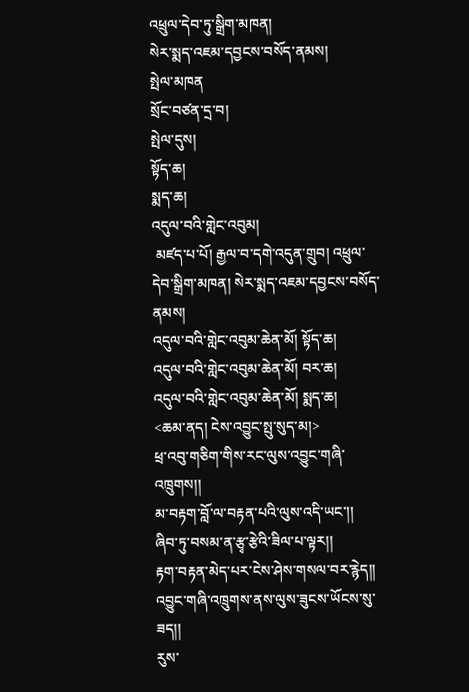འཕྲུལ་དེབ་ཏུ་སྒྲིག་མཁན།
སེར་སྨད་འཇམ་དབྱངས་བསོད་ནམས།
སྤེལ་མཁན
སྲོང་བཙན་དྲ་བ།
སྤེལ་དུས།
སྟོད་ཆ།
སྨད་ཆ།
འདུལ་བའི་གླེང་འབུམ།
 མཛད་པ་པོ། རྒྱལ་བ་དགེ་འདུན་གྲུབ། འཕྲུལ་དེབ་སྒྲིག་མཁན། སེར་སྨད་འཇམ་དབྱངས་བསོད་ནམས།
འདུལ་བའི་གླེང་འབུམ་ཆེན་མོ། སྟོད་ཆ།
འདུལ་བའི་གླེང་འབུམ་ཆེན་མོ། བར་ཆ།
འདུལ་བའི་གླེང་འབུམ་ཆེན་མོ། སྨད་ཆ།
<ཆམ་ནད། ངེས་འབྱུང་སྤུ་སུད་མ།>
ཕྲ་འབུ་གཅིག་གིས་རང་ལུས་འབྱུང་གཞི་འཁྲུགས།།
མ་བརྟག་བློ་ལ་བརྟན་པའི་ལུས་འདི་ཡང་།།
ཞིབ་ཏུ་བསམ་ན་རྩྭ་རྩེའི་ཟིལ་པ་ལྟར།།
རྟག་བརྟན་མེད་པར་ངེས་ཤེས་གསལ་བར་རྙེད།།
འབྱུང་གཞི་འཁྲུགས་ནས་ལུས་ཟུངས་ཡོངས་སུ་ཟད།།
རུས་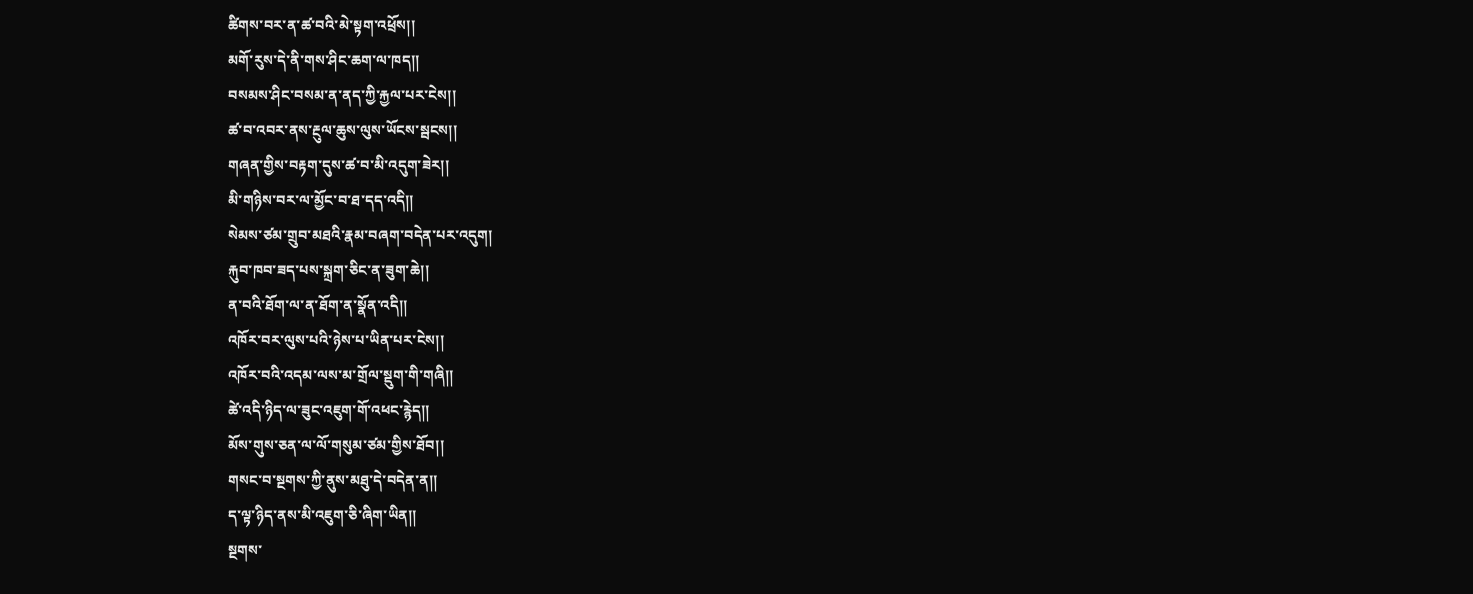ཚིགས་བར་ན་ཚ་བའི་མེ་སྟག་འཕྲོས།།
མགོ་རུས་དེ་ནི་གས་ཤིང་ཆག་ལ་ཁད།།
བསམས་ཤིང་བསམ་ན་ནད་ཀྱི་རྐྱལ་པར་ངེས།།
ཚ་བ་འབར་ནས་རྔུལ་ཆུས་ལུས་ཡོངས་སྦངས།།
གཞན་གྱིས་བརྟག་དུས་ཚ་བ་མི་འདུག་ཟེར།།
མི་གཉིས་བར་ལ་མྱོང་བ་ཐ་དད་འདི།།
སེམས་ཙམ་གྲུབ་མཐའི་རྣམ་བཞག་བདེན་པར་འདུག།
རྐུབ་ཁབ་ཟད་པས་སྐྲག་ཅིང་ན་ཟུག་ཆེ།།
ན་བའི་ཐོག་ལ་ན་ཐོག་ན་སྣོན་འདི།།
འཁོར་བར་ལུས་པའི་ཉེས་པ་ཡིན་པར་ངེས།།
འཁོར་བའི་འདམ་ལས་མ་གྲོལ་སྡུག་གི་གཞི།།
ཚེ་འདི་ཉིད་ལ་ཟུང་འཇུག་གོ་འཕང་རྙེད།།
མོས་གུས་ཅན་ལ་ལོ་གསུམ་ཙམ་གྱིས་ཐོབ།།
གསང་བ་སྔགས་ཀྱི་ནུས་མཐུ་དེ་བདེན་ན།།
ད་ལྟ་ཉིད་ནས་མི་འཇུག་ཅི་ཞིག་ཡིན།།
སྔགས་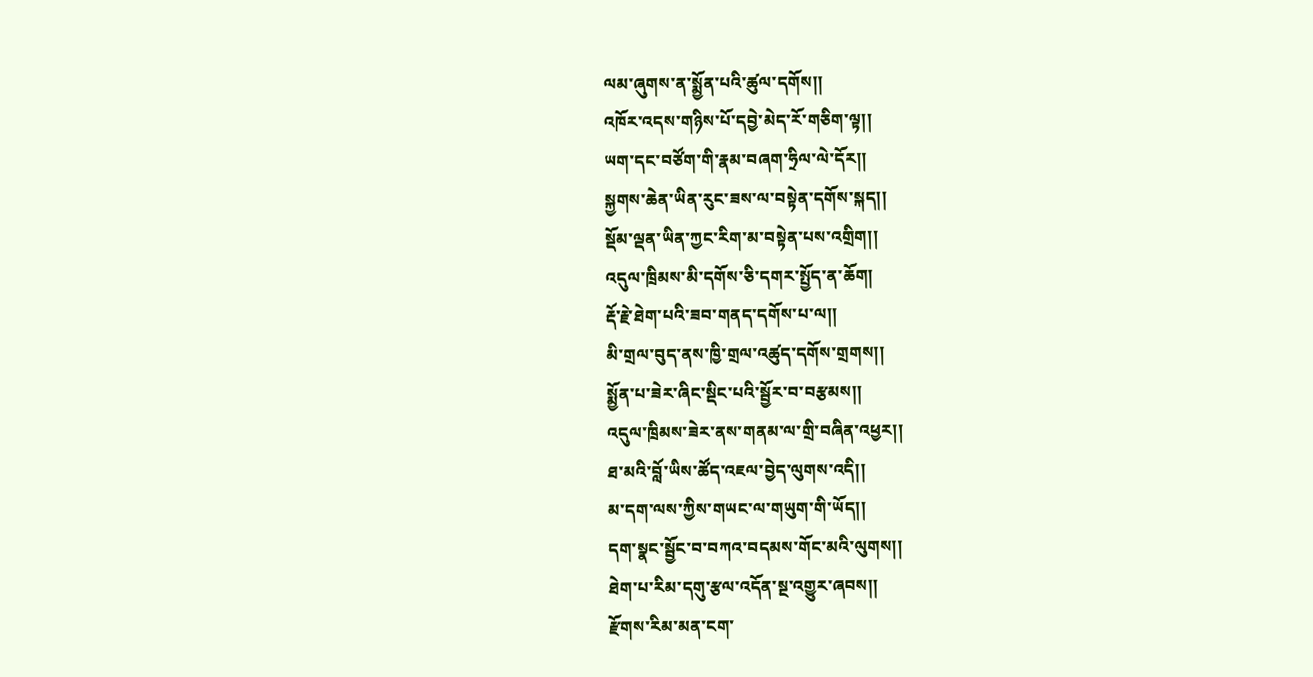ལམ་ཞུགས་ན་སྨྱོན་པའི་ཚུལ་དགོས།།
འཁོར་འདས་གཉིས་པོ་དབྱེ་མེད་རོ་གཅིག་ལྟ།།
ཡག་དང་བཙོག་གི་རྣམ་བཞག་ཧྲིལ་ལེ་དོར།།
སྐྱགས་ཆེན་ཡིན་རུང་ཟས་ལ་བསྟེན་དགོས་སྐད།།
སྡོམ་ལྡན་ཡིན་ཀྱང་རིག་མ་བསྟེན་པས་འགྲིག།།
འདུལ་ཁྲིམས་མི་དགོས་ཅི་དགར་སྤྱོད་ན་ཆོག།
རྡོ་རྗེ་ཐེག་པའི་ཟབ་གནད་དགོས་པ་ལ།།
མི་གྲལ་བུད་ནས་ཁྱི་གྲལ་འཚུད་དགོས་གྲགས།།
སྨྱོན་པ་ཟེར་ཞིང་སྡིང་པའི་སྦྱོར་བ་བརྩམས།།
འདུལ་ཁྲིམས་ཟེར་ནས་གནམ་ལ་གྲི་བཞིན་འཕྱར།།
ཐ་མའི་བློ་ཡིས་ཚོད་འཇལ་བྱེད་ལུགས་འདི།།
མ་དག་ལས་ཀྱིས་གཡང་ལ་གཡུག་གི་ཡོད།།
དག་སྣང་སྦྱོང་བ་བཀའ་བདམས་གོང་མའི་ལུགས།།
ཐེག་པ་རིམ་དགུ་རྩལ་འདོན་སྔ་འགྱུར་ཞབས།།
རྫོགས་རིམ་མན་ངག་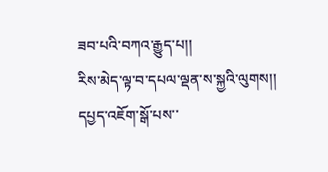ཟབ་པའི་བཀའ་རྒྱུད་པ།།
རིས་མེད་ལྟ་བ་དཔལ་ལྡན་ས་སྐྱའི་ལུགས།།
དཔྱད་འཇོག་སྒོ་པས་་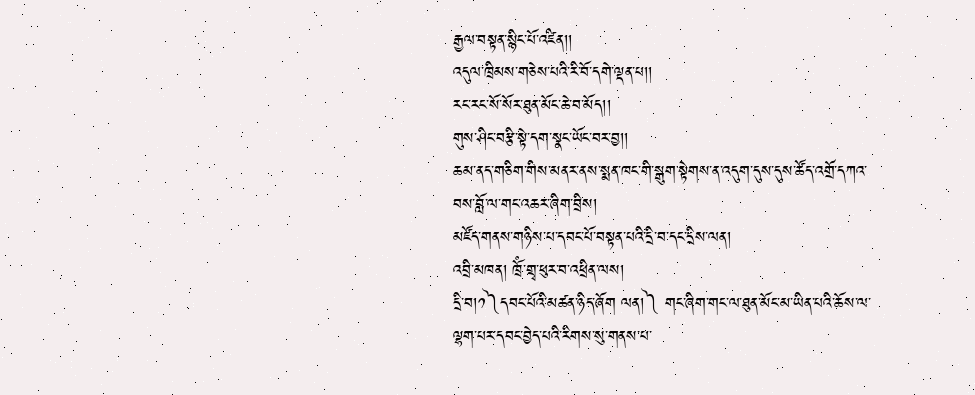རྒྱལ་བསྟན་སྙིང་པོ་འཛིན།།
འདུལ་ཁྲིམས་གཅེས་པའི་རི་བོ་དགེ་ལྡན་པ།།
རང་རང་སོ་སོར་ཐུན་མོང་ཆེ་བ་མོད།།
གུས་ཤིང་བརྩི་སྟེ་དག་སྣང་ཡོང་བར་བྱ།།
ཆམ་ནད་གཅིག་གིས་མནར་ནས་སྨན་ཁང་གི་སྒུག་སྟེགས་ན་འདུག་དུས་དུས་ཚོད་འགྲོ་དཀའ་བས་བློ་ལ་གང་འཆར་ཞིག་བྲིས།
མཛོད་གནས་གཉིས་པ་དབང་པོ་བསྟན་པའི་དྲི་བ་དང་དྲིས་ལན།
འབྲི་མཁན། ཁྲོཾ་གྲྭ་ཕུར་བ་འཕྲིན་ལས།
དྲི་བ།༡༽དབང་པོའི་མཚན་ཉིད་ཞོག ལན།༽ གང་ཞིག་གང་ལ་ཐུན་མོང་མ་ཡིན་པའི་ཆོས་ལ་ལྷག་པར་དབང་བྱེད་པའི་རིགས་སུ་གནས་པ་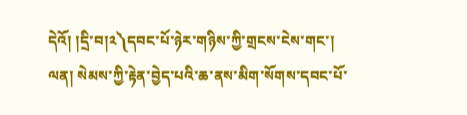དེའོ། །དྲི་བ།༢༽དབང་པོ་ཉེར་གཉིས་ཀྱི་གྲངས་ངེས་གང་། ལན། སེམས་ཀྱི་རྟེན་བྱེད་པའི་ཆ་ནས་མིག་སོགས་དབང་པོ་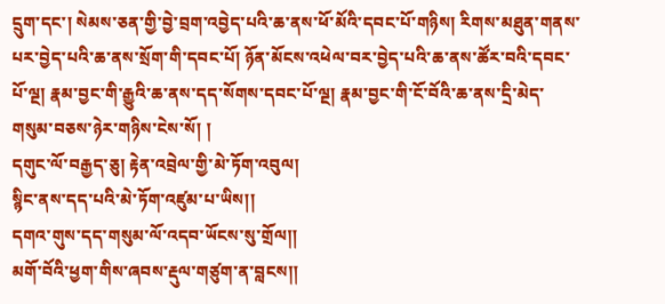དྲུག་དང་། སེམས་ཅན་གྱི་བྱེ་བྲག་འབྱེད་པའི་ཆ་ནས་ཕོ་མོའི་དབང་པོ་གཉིས། རིགས་མཐུན་གནས་པར་བྱེད་པའི་ཆ་ནས་སྲོག་གི་དབང་པོ། ཉོན་མོངས་འཕེལ་བར་བྱེད་པའི་ཆ་ནས་ཚོར་བའི་དབང་པོ་ལྔ། རྣམ་བྱང་གི་རྒྱུའི་ཆ་ནས་དད་སོགས་དབང་པོ་ལྔ། རྣམ་བྱང་གི་ངོ་བོའི་ཆ་ནས་དྲི་མེད་གསུམ་བཅས་ཉེར་གཉིས་ངེས་སོ། །
དགུང་ལོ་བརྒྱད་ཅུ། རྟེན་འབྲེལ་གྱི་མེ་ཏོག་འབུལ།
སྙིང་ནས་དད་པའི་མེ་ཏོག་འཛུམ་པ་ཡིས།།
དགའ་གུས་དད་གསུམ་ལོ་འདབ་ཡོངས་སུ་གྲོལ།།
མགོ་བོའི་ཕྱག་གིས་ཞབས་རྡུལ་གཙུག་ན་བླངས།།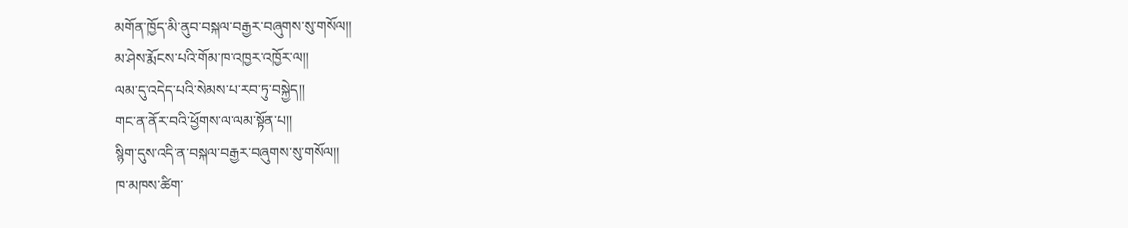མགོན་ཁྱོད་མི་ནུབ་བསྐལ་བརྒྱར་བཞུགས་སུ་གསོལ།།
མ་ཤེས་རྨོངས་པའི་གོམ་ཁ་འཁྱར་འཁྱོར་ལ།།
ལམ་དུ་འདེད་པའི་སེམས་པ་རབ་ཏུ་བསྐྱེད།།
གང་ན་ནོར་བའི་ཕྱོགས་ལ་ལམ་སྟོན་པ།།
སྙིག་དུས་འདི་ན་བསྐལ་བརྒྱར་བཞུགས་སུ་གསོལ།།
ཁ་མཁས་ཚིག་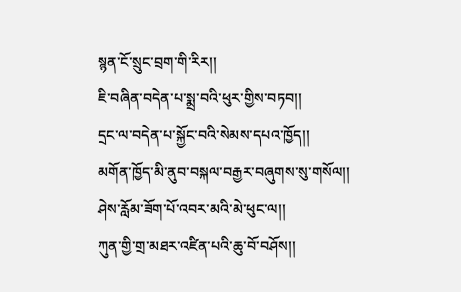སྙན་ངོ་སྲུང་བྲག་གི་རིར།།
ཇི་བཞིན་བདེན་པ་སྨྲ་བའི་ཕུར་གྱིས་བཏབ།།
དྲང་ལ་བདེན་པ་སྐྱོང་བའི་སེམས་དཔའ་ཁྱོད།།
མགོན་ཁྱོད་མི་ནུབ་བསྐལ་བརྒྱར་བཞུགས་སུ་གསོལ།།
ཤེས་རློམ་ཟོག་པོ་འབར་མའི་མེ་ཕུང་ལ།།
ཀུན་གྱི་གྲ་མཐར་འཛིན་པའི་ཆུ་བོ་བཤོས།།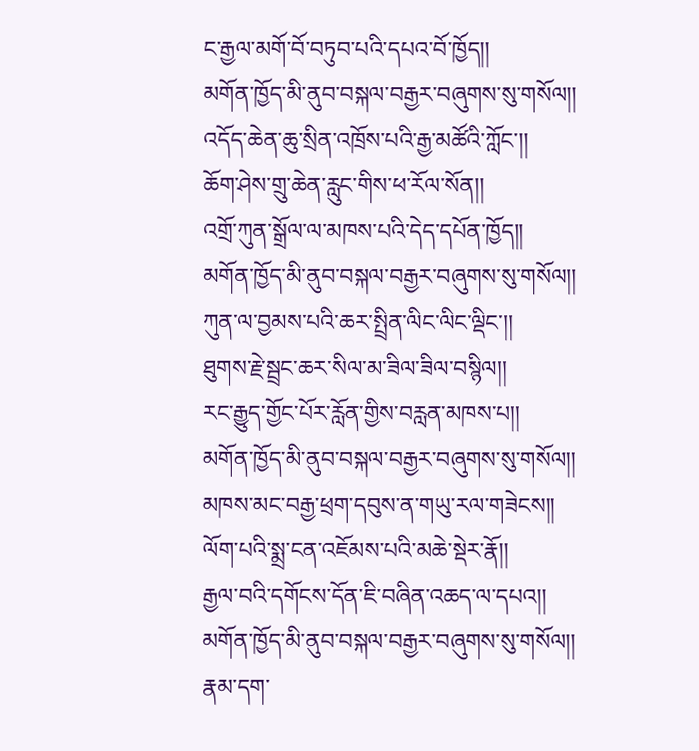ང་རྒྱལ་མགོ་བོ་བཏུབ་པའི་དཔའ་བོ་ཁྱོད།།
མགོན་ཁྱོད་མི་ནུབ་བསྐལ་བརྒྱར་བཞུགས་སུ་གསོལ།།
འདོད་ཆེན་ཆུ་སྲིན་འཁྲོས་པའི་རྒྱ་མཚོའི་ཀློང་།།
ཆོག་ཤེས་གྲུ་ཆེན་རླུང་གིས་ཕ་རོལ་སོན།།
འགྲོ་ཀུན་སྒྲོལ་ལ་མཁས་པའི་དེད་དཔོན་ཁྱོད།།
མགོན་ཁྱོད་མི་ནུབ་བསྐལ་བརྒྱར་བཞུགས་སུ་གསོལ།།
ཀུན་ལ་བྱམས་པའི་ཆར་སྤྲིན་ལིང་ལིང་ལྡིང་།།
ཐུགས་རྗེ་སྦྲང་ཆར་སིལ་མ་ཟིལ་ཟིལ་བསྙིལ།།
རང་རྒྱུད་གྱོང་པོར་རློན་གྱིས་བརླན་མཁས་པ།།
མགོན་ཁྱོད་མི་ནུབ་བསྐལ་བརྒྱར་བཞུགས་སུ་གསོལ།།
མཁས་མང་བརྒྱ་ཕྲག་དབུས་ན་གཡུ་རལ་གཟེངས།།
ལོག་པའི་སྨྲ་ངན་འཇོམས་པའི་མཆེ་སྡེར་རྣོ།།
རྒྱལ་བའི་དགོངས་དོན་ཇི་བཞིན་འཆད་ལ་དཔའ།།
མགོན་ཁྱོད་མི་ནུབ་བསྐལ་བརྒྱར་བཞུགས་སུ་གསོལ།།
རྣམ་དག་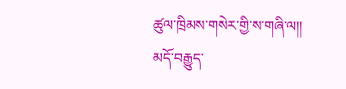ཚུལ་ཁྲིམས་གསེར་གྱི་ས་གཞི་ལ།།
མདོ་བརྒྱུད་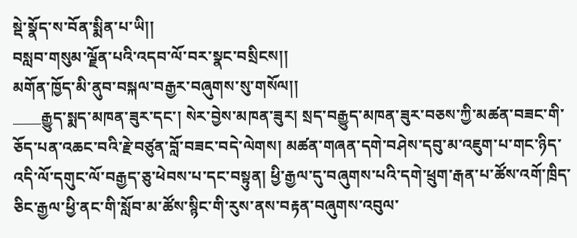སྡེ་སྣོད་ས་བོན་སྨིན་པ་ཡི།།
བསླབ་གསུམ་ལྗོན་པའི་འདབ་ལོ་བར་སྣང་བསྲིངས།།
མགོན་ཁྱོད་མི་ནུབ་བསྐལ་བརྒྱར་བཞུགས་སུ་གསོལ།།
____རྒྱུད་སྨད་མཁན་ཟུར་དང་། སེར་བྱེས་མཁན་ཟུར། སྲད་བརྒྱུད་མཁན་ཟུར་བཅས་ཀྱི་མཚན་བཟང་གི་ཅོད་པན་འཆང་བའི་རྗེ་བཙུན་བློ་བཟང་བདེ་ལེགས། མཚན་གཞན་དགེ་བཤེས་དབུ་མ་འཇུག་པ་གང་ཉིད་འདི་ལོ་དགུང་ལོ་བརྒྱད་ཅུ་ཕེབས་པ་དང་བསྟུན། ཕྱི་རྒྱལ་དུ་བཞུགས་པའི་དགེ་ཕྲུག་རྒན་པ་ཚོས་འགོ་ཁྲིད་ཅིང་རྒྱལ་ཕྱི་ནང་གི་སློབ་མ་ཚོས་སྙིང་གི་རུས་ནས་བརྟན་བཞུགས་འབུལ་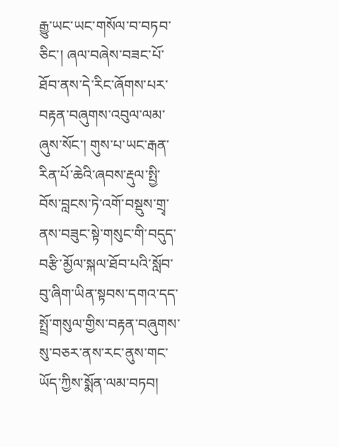རྒྱུ་ཡང་ཡང་གསོལ་བ་བཏབ་ཅིང་། ཞལ་བཞེས་བཟང་པོ་ཐོབ་ནས་དེ་རིང་ཞོགས་པར་བརྟན་བཞུགས་འབུལ་ལམ་ཞུས་སོང་། གུས་པ་ཡང་རྒན་རིན་པོ་ཆེའི་ཞབས་རྡུལ་སྤྱི་བོས་བླངས་ཏེ་འགོ་བསྡུས་གྲྭ་ནས་བཟུང་སྟེ་གསུང་གི་བདུད་བརྩི་མྱོལ་སྐལ་ཐོབ་པའི་སློབ་བུ་ཞིག་ཡིན་སྟབས་དགའ་དད་སྤྲོ་གསུལ་གྱིས་བརྟན་བཞུགས་སུ་བཅར་ནས་རང་ནུས་གང་ཡོད་ཀྱིས་སྨོན་ལམ་བཏབ།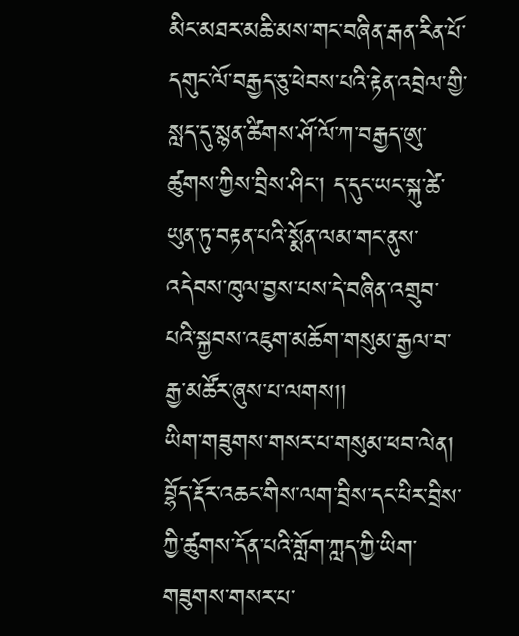མིང་མཐར་མཆི་མས་གང་བཞིན་རྒན་རིན་པོ་དགུང་ལོ་བརྒྱད་ཅུ་ཕེབས་པའི་རྟེན་འབྲེལ་གྱི་སླད་དུ་སྙན་ཚིགས་ཤོ་ལོ་ཀ་བརྒྱད་ཨུ་ཚུགས་ཀྱིས་བྲིས་ཤིང་། ད་དུང་ཡང་སྐུ་ཚེ་ཡུན་ཏུ་བརྟན་པའི་སྨོན་ལམ་གང་ནུས་འདེབས་ཁུལ་བྱས་པས་དེ་བཞིན་འགྲུབ་པའི་སྐྱབས་འཇུག་མཆོག་གསུམ་རྒྱལ་བ་རྒྱ་མཚོར་ཞུས་པ་ལགས།།
ཡིག་གཟུགས་གསར་པ་གསུམ་ཕབ་ལེན།
བྷོད་རྡོར་འཆང་གིས་ལག་བྲིས་དང་པིར་བྲིས་ཀྱི་ཚུགས་དོན་པའི་གློག་ཀླད་ཀྱི་ཡིག་གཟུགས་གསར་པ་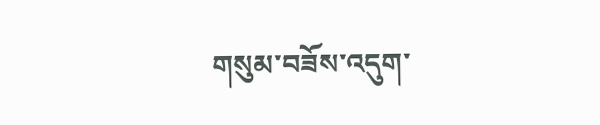གསུམ་བཟོས་འདུག་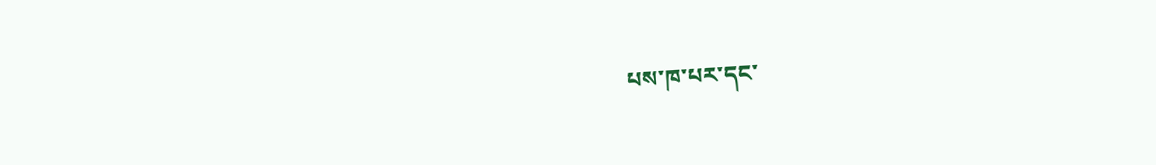པས་ཁ་པར་དང་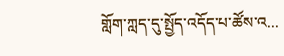གློག་ཀླད་དུ་སྤྱོད་འདོད་པ་ཚོས་འ...